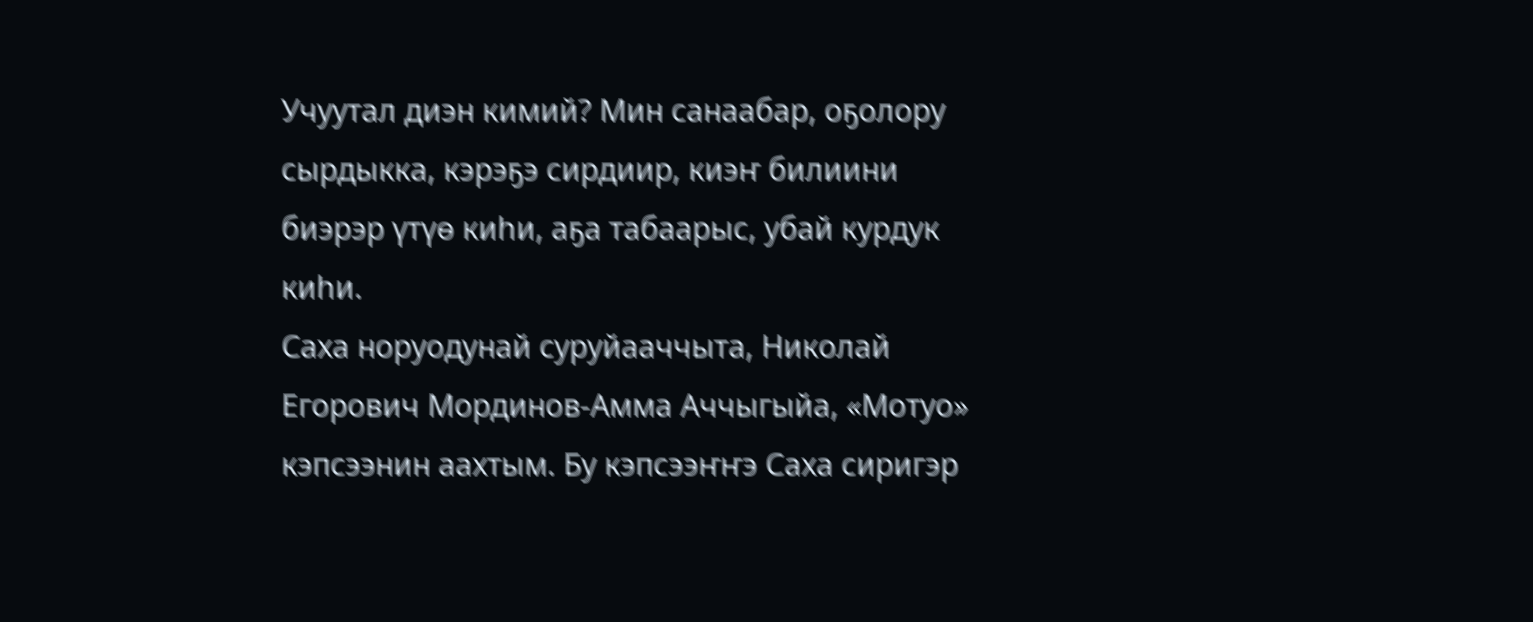Учуутал диэн кимий? Мин санаабар, оҕолору сырдыкка, кэрэҕэ сирдиир, киэҥ билиини биэрэр үтүө киһи, аҕа табаарыс, убай курдук киһи.
Саха норуодунай суруйааччыта, Николай Егорович Мординов-Амма Аччыгыйа, «Мотуо» кэпсээнин аахтым. Бу кэпсээҥҥэ Саха сиригэр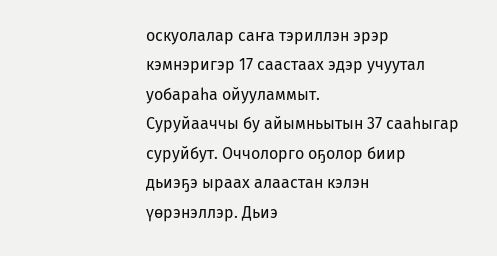оскуолалар саҥа тэриллэн эрэр кэмнэригэр 17 саастаах эдэр учуутал уобараһа ойууламмыт.
Суруйааччы бу айымньытын 37 сааһыгар суруйбут. Оччолорго оҕолор биир дьиэҕэ ыраах алаастан кэлэн үөрэнэллэр. Дьиэ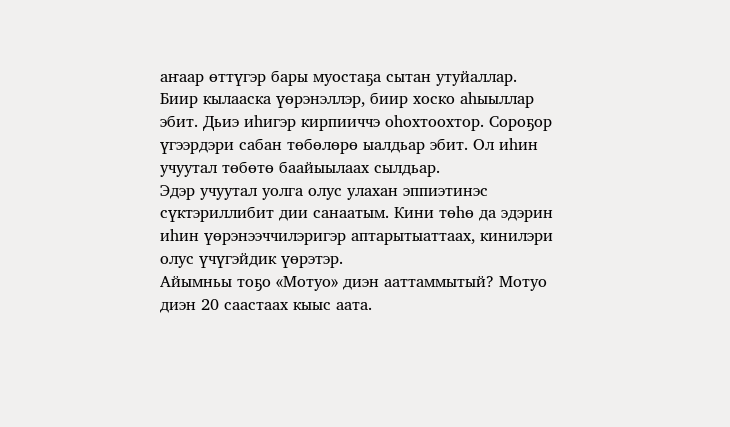аҥаар өттүгэр бары муостаҕа сытан утуйаллар. Биир кылааска үөрэнэллэр, биир хоско аһыыллар эбит. Дьиэ иһигэр кирпииччэ оһохтоохтор. Сороҕор үгээрдэри сабан төбөлөрө ыалдьар эбит. Ол иһин учуутал төбөтө баайыылаах сылдьар.
Эдэр учуутал уолга олус улахан эппиэтинэс сүктэриллибит дии санаатым. Кини төһө да эдэрин иһин үөрэнээччилэригэр аптарытыаттаах, кинилэри олус үчүгэйдик үөрэтэр.
Айымньы тоҕо «Мотуо» диэн ааттаммытый? Мотуо диэн 20 саастаах кыыс аата.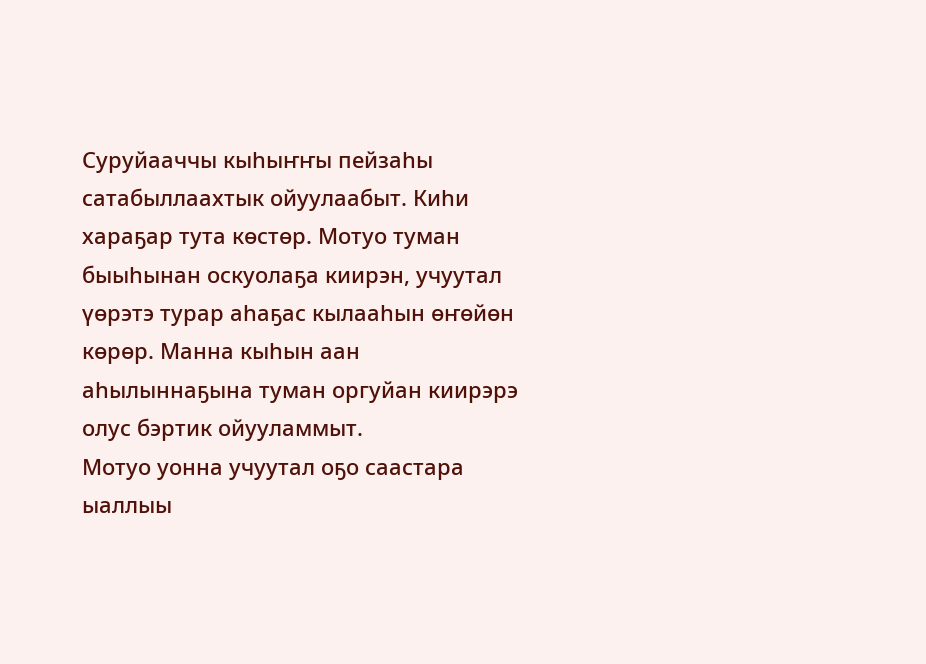Суруйааччы кыһыҥҥы пейзаһы сатабыллаахтык ойуулаабыт. Киһи хараҕар тута көстөр. Мотуо туман быыһынан оскуолаҕа киирэн, учуутал үөрэтэ турар аһаҕас кылааһын өҥөйөн көрөр. Манна кыһын аан аһылыннаҕына туман оргуйан киирэрэ олус бэртик ойууламмыт.
Мотуо уонна учуутал оҕо саастара ыаллыы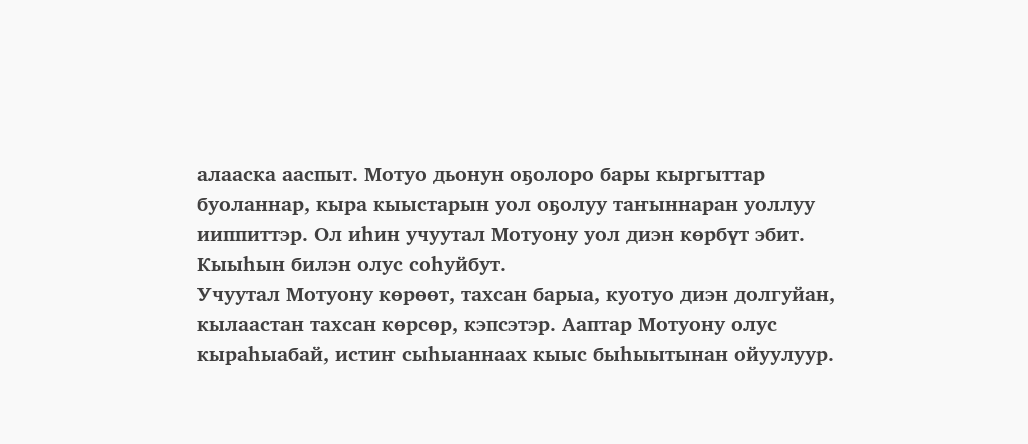алааска ааспыт. Мотуо дьонун оҕолоро бары кыргыттар буоланнар, кыра кыыстарын уол оҕолуу таҥыннаран уоллуу ииппиттэр. Ол иһин учуутал Мотуону уол диэн көрбүт эбит. Кыыһын билэн олус соһуйбут.
Учуутал Мотуону көрөөт, тахсан барыа, куотуо диэн долгуйан, кылаастан тахсан көрсөр, кэпсэтэр. Ааптар Мотуону олус кыраһыабай, истиҥ сыһыаннаах кыыс быһыытынан ойуулуур.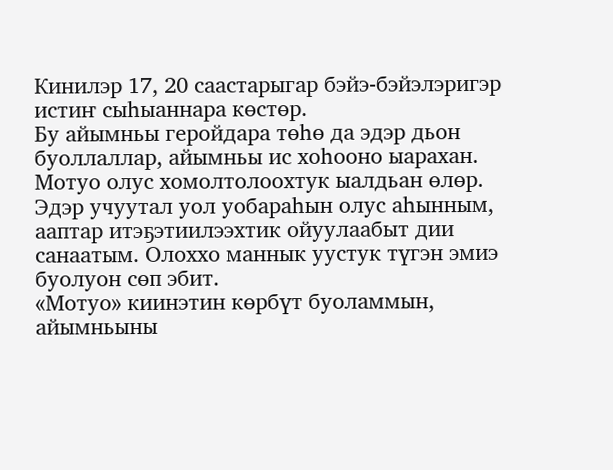Кинилэр 17, 20 саастарыгар бэйэ-бэйэлэригэр истиҥ сыһыаннара көстөр.
Бу айымньы геройдара төһө да эдэр дьон буоллаллар, айымньы ис хоһооно ыарахан. Мотуо олус хомолтолоохтук ыалдьан өлөр. Эдэр учуутал уол уобараһын олус аһынным, ааптар итэҕэтиилээхтик ойуулаабыт дии санаатым. Олоххо маннык уустук түгэн эмиэ буолуон сөп эбит.
«Мотуо» киинэтин көрбүт буоламмын, айымньыны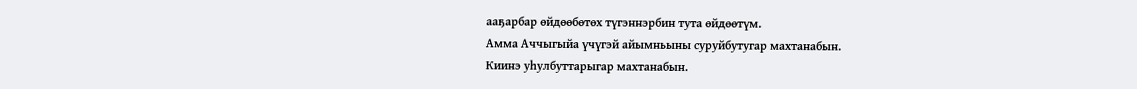ааҕарбар өйдөөбөтөх түгэннэрбин тута өйдөөтүм.
Амма Аччыгыйа үчүгэй айымньыны суруйбутугар махтанабын.
Киинэ уһулбуттарыгар махтанабын.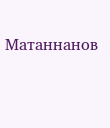Матаннанов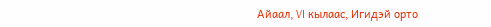Айаал, VI кылаас, Игидэй орто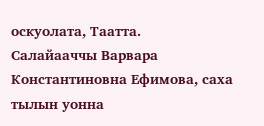оскуолата, Таатта.
Салайааччы Варвара Константиновна Ефимова, саха тылын уонна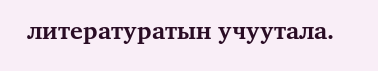литературатын учуутала.